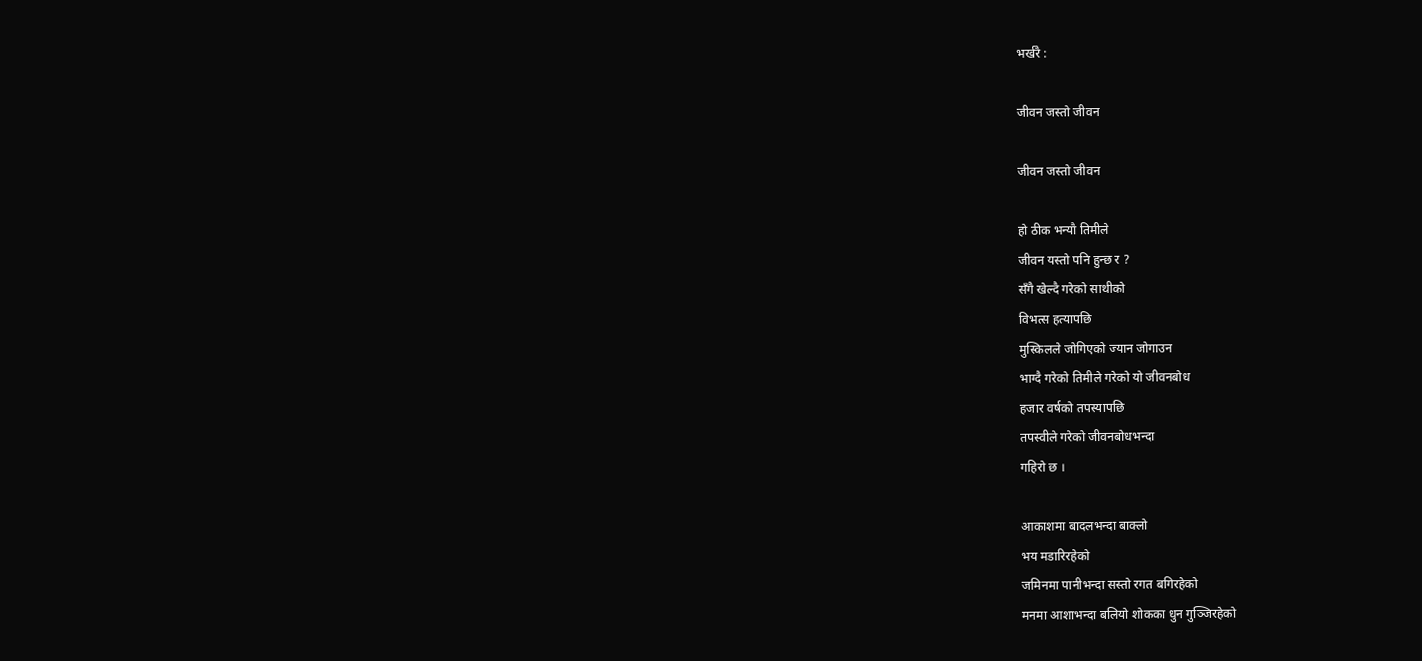भर्खरै :

जीवन जस्तो जीवन

जीवन जस्तो जीवन

हो ठीक भन्यौ तिमीले
जीवन यस्तो पनि हुन्छ र ?
सँगै खेल्दै गरेको साथीको
विभत्स हत्यापछि
मुस्किलले जोगिएको ज्यान जोगाउन
भाग्दै गरेको तिमीले गरेको यो जीवनबोध
हजार वर्षको तपस्यापछि
तपस्वीले गरेको जीवनबोधभन्दा
गहिरो छ ।

आकाशमा बादलभन्दा बाक्लो
भय मडारिरहेको
जमिनमा पानीभन्दा सस्तो रगत बगिरहेको
मनमा आशाभन्दा बलियो शोकका धुन गुञ्जिरहेको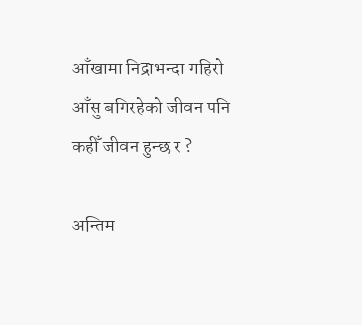आँखामा निद्राभन्दा गहिरो
आँसु बगिरहेको जीवन पनि कहीँ जीवन हुन्छ र ?

अन्तिम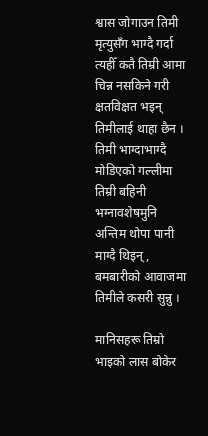श्वास जोगाउन तिमी
मृत्युसँग भाग्दै गर्दा
त्यहीँ कतै तिम्री आमा
चिन्न नसकिने गरी क्षतविक्षत भइन्
तिमीलाई थाहा छैन ।
तिमी भाग्दाभाग्दै
मोडिएको गल्लीमा तिम्री बहिनी
भग्नावशेषमुनि अन्तिम थोपा पानी माग्दै थिइन्,
बमबारीको आवाजमा तिमीले कसरी सुन्नु ।

मानिसहरू तिम्रो भाइको लास बोकेर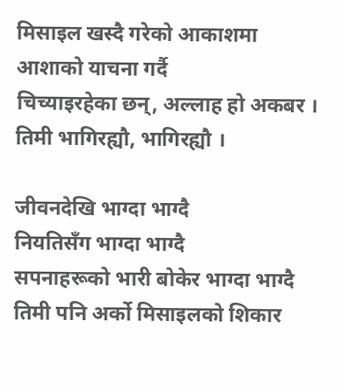मिसाइल खस्दै गरेको आकाशमा
आशाको याचना गर्दै
चिच्याइरहेका छन्, अल्लाह हो अकबर ।
तिमी भागिरह्यौ, भागिरह्यौ ।

जीवनदेखि भाग्दा भाग्दै
नियतिसँग भाग्दा भाग्दै
सपनाहरूको भारी बोकेर भाग्दा भाग्दै
तिमी पनि अर्को मिसाइलको शिकार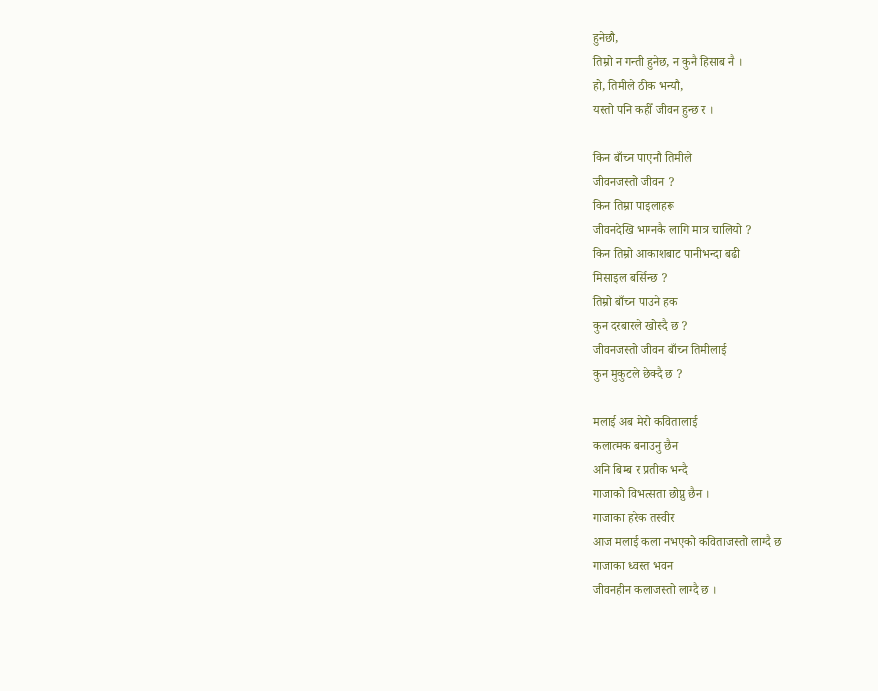हुनेछौ,
तिम्रो न गन्ती हुनेछ, न कुनै हिसाब नै ।
हो, तिमीले ठीक भन्यौ,
यस्तो पनि कहीँ जीवन हुन्छ र ।

किन बाँच्न पाएनौ तिमीले
जीवनजस्तो जीवन ?
किन तिम्रा पाइलाहरू
जीवनदेखि भाग्नकै लागि मात्र चालियो ?
किन तिम्रो आकाशबाट पानीभन्दा बढी
मिसाइल बर्सिन्छ ?
तिम्रो बाँच्न पाउने हक
कुन दरबारले खोस्दै छ ?
जीवनजस्तो जीवन बाँच्न तिमीलाई
कुन मुकुटले छेक्दै छ ?

मलाई अब मेरो कवितालाई
कलात्मक बनाउनु छैन
अनि बिम्ब र प्रतीक भन्दै
गाजाको विभत्सता छोप्नु छैन ।
गाजाका हरेक तस्वीर
आज मलाई कला नभएको कविताजस्तो लाग्दै छ
गाजाका ध्वस्त भवन
जीवनहीन कलाजस्तो लाग्दै छ ।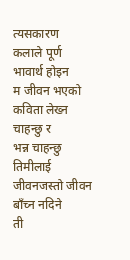त्यसकारण
कलाले पूर्ण भावार्थ होइन
म जीवन भएको कविता लेख्न चाहन्छु र
भन्न चाहन्छु
तिमीलाई जीवनजस्तो जीवन बाँच्न नदिने
ती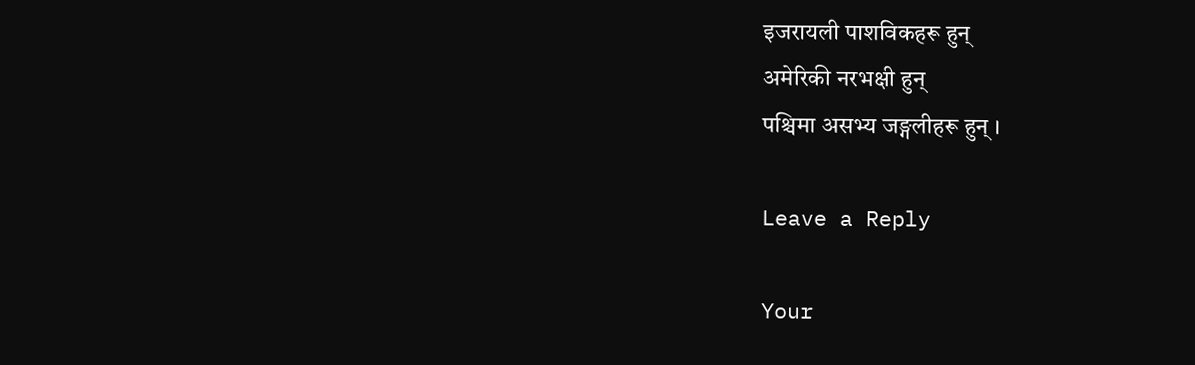इजरायली पाशविकहरू हुन्
अमेरिकी नरभक्षी हुन्
पश्चिमा असभ्य जङ्गलीहरू हुन् ।

Leave a Reply

Your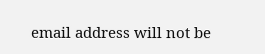email address will not be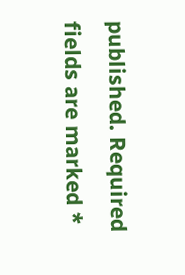published. Required fields are marked *